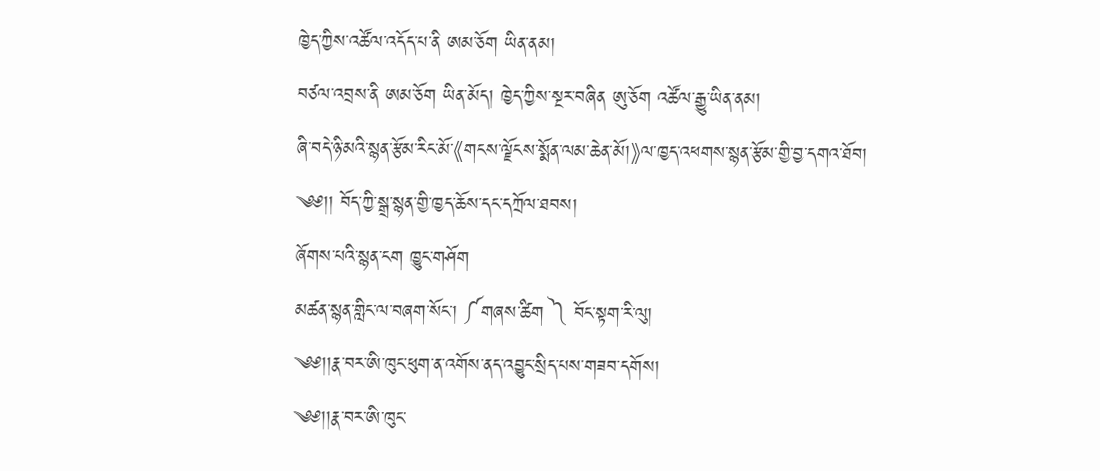ཁྱེད་ཀྱིས་འཚོལ་འདོད་པ་ནི ཨམ་ཅོག ཡིན་ནམ།
བཙལ་འབྲས་ནི ཨམ་ཅོག ཡིན་མོད། ཁྱེད་ཀྱིས་སྔར་བཞིན ཨུ་ཅོག འཚོལ་རྒྱུ་ཡིན་ནམ།
ཞི་བདེ་ཉི་མའི་སྙན་རྩོམ་རིང་མོ་《གངས་ལྗོངས་སྨོན་ལམ་ཆེན་མོ།》ལ་ཁྱད་འཕགས་སྙན་རྩོམ་གྱི་བྱ་དགའ་ཐོབ།
༄༅།། བོད་ཀྱི་སྒྲ་སྙན་གྱི་ཁྱད་ཆོས་དང་དཀྲོལ་ཐབས།
ཞོགས་པའི་སྙན་ངག ཁྱུང་གཤོག
མཚན་སྙན་གླིང་ལ་བཞག་སོང་། ༼གཞས་ཚིག ༽ བོང་སྟག་རི་ལུ།
༄༅།།རྣ་བར་ཨི་ཁུང་ཕུག་ན་འགོས་ནད་འབྱུང་སྲིད་པས་གཟབ་དགོས།
༄༅།།རྣ་བར་ཨི་ཁུང་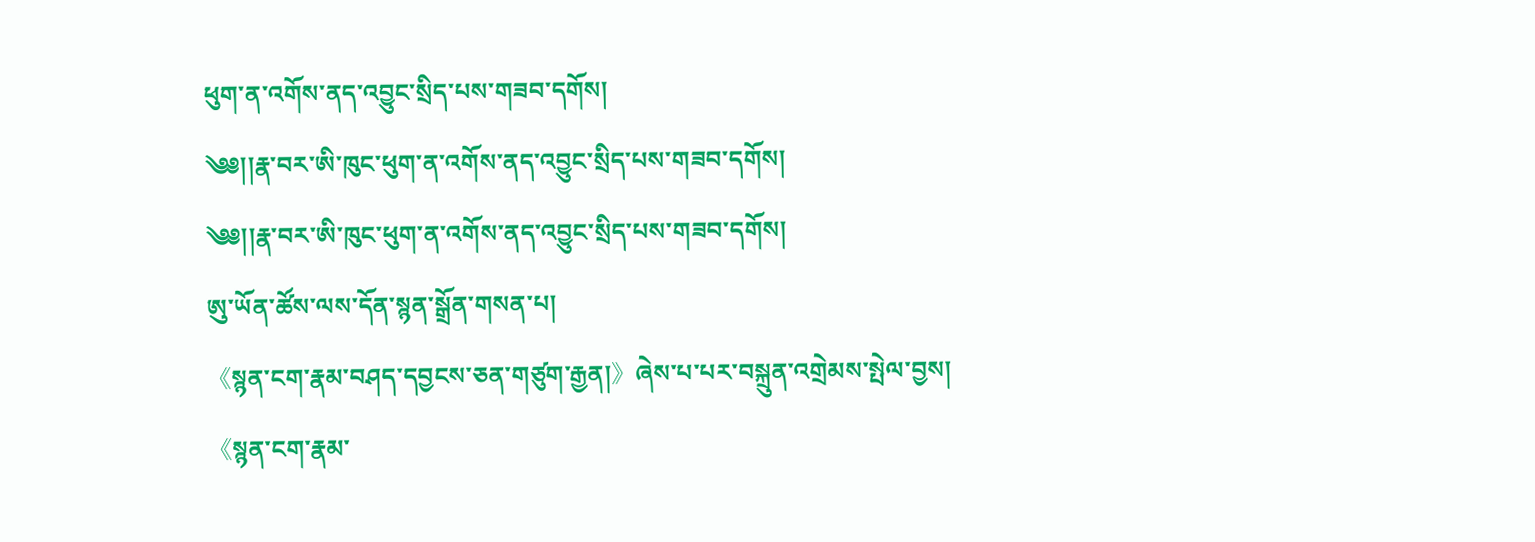ཕུག་ན་འགོས་ནད་འབྱུང་སྲིད་པས་གཟབ་དགོས།
༄༅།།རྣ་བར་ཨི་ཁུང་ཕུག་ན་འགོས་ནད་འབྱུང་སྲིད་པས་གཟབ་དགོས།
༄༅།།རྣ་བར་ཨི་ཁུང་ཕུག་ན་འགོས་ནད་འབྱུང་སྲིད་པས་གཟབ་དགོས།
ཨུ་ཡོན་ཚོས་ལས་དོན་སྙན་སྒྲོན་གསན་པ།
《སྙན་ངག་རྣམ་བཤད་དབྱངས་ཅན་གཙུག་རྒྱན།》ཞེས་པ་པར་བསྐྲུན་འགྲེམས་སྤེལ་བྱས།
《སྙན་ངག་རྣམ་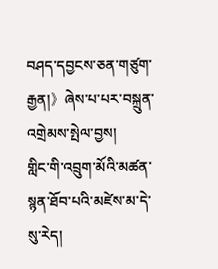བཤད་དབྱངས་ཅན་གཙུག་རྒྱན།》ཞེས་པ་པར་བསྐྲུན་འགྲེམས་སྤེལ་བྱས།
གླིང་གི་འབྲུག་མོའི་མཚན་སྙན་ཐོབ་པའི་མཛེས་མ་དེ་སུ་རེད།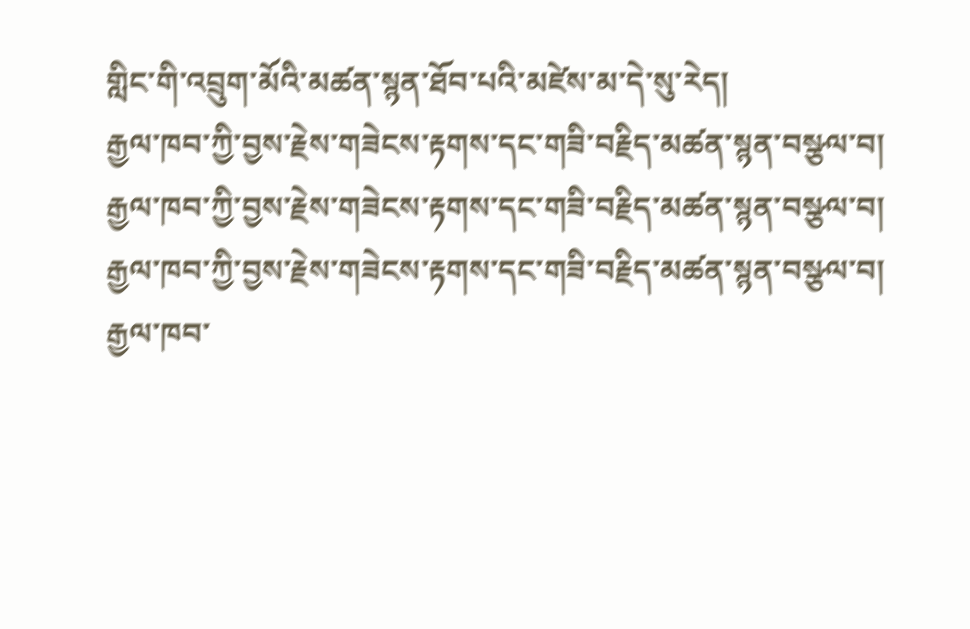གླིང་གི་འབྲུག་མོའི་མཚན་སྙན་ཐོབ་པའི་མཛེས་མ་དེ་སུ་རེད།
རྒྱལ་ཁབ་ཀྱི་བྱས་རྗེས་གཟེངས་རྟགས་དང་གཟི་བརྗིད་མཚན་སྙན་བསྩལ་བ།
རྒྱལ་ཁབ་ཀྱི་བྱས་རྗེས་གཟེངས་རྟགས་དང་གཟི་བརྗིད་མཚན་སྙན་བསྩལ་བ།
རྒྱལ་ཁབ་ཀྱི་བྱས་རྗེས་གཟེངས་རྟགས་དང་གཟི་བརྗིད་མཚན་སྙན་བསྩལ་བ།
རྒྱལ་ཁབ་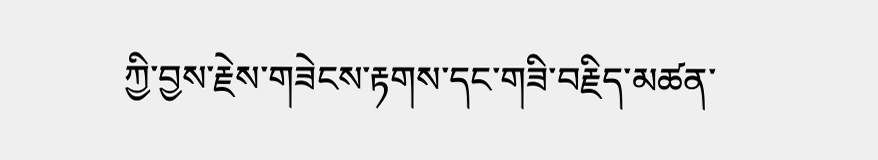ཀྱི་བྱས་རྗེས་གཟེངས་རྟགས་དང་གཟི་བརྗིད་མཚན་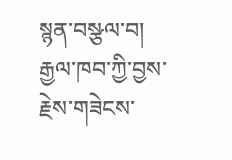སྙན་བསྩལ་བ།
རྒྱལ་ཁབ་ཀྱི་བྱས་རྗེས་གཟེངས་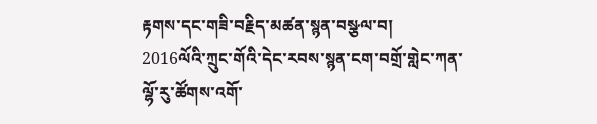རྟགས་དང་གཟི་བརྗིད་མཚན་སྙན་བསྩལ་བ།
2016ལོའི་ཀྲུང་གོའི་དེང་རབས་སྙན་ངག་བགྲོ་གླེང་ཀན་ལྷོ་རུ་ཚོགས་འགོ་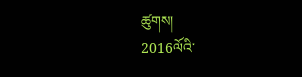ཚུགས།
2016ལོའི་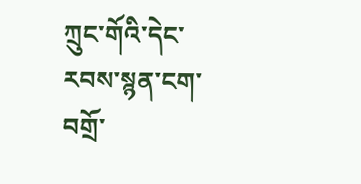ཀྲུང་གོའི་དེང་རབས་སྙན་ངག་བགྲོ་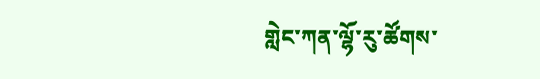གླེང་ཀན་ལྷོ་རུ་ཚོགས་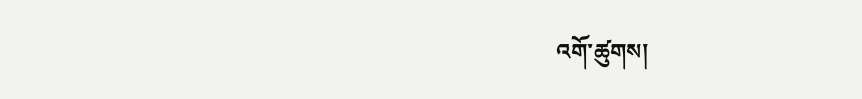འགོ་ཚུགས།